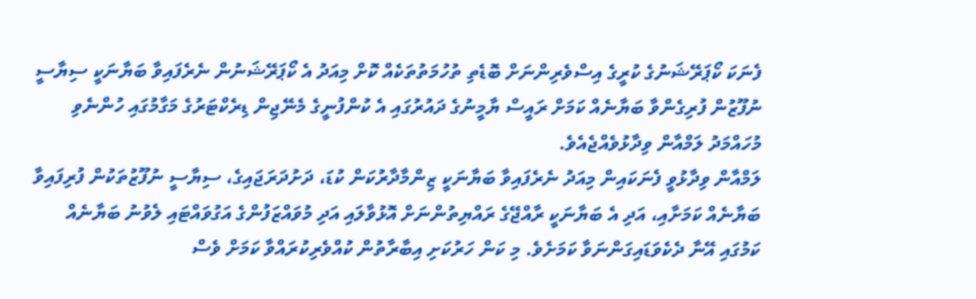ފެނަކަ ކޯޕަރޭޝަނުގެ ކުރީގެ އިސްވެރިންނަށް ބޮޑެތި ތުހުމަތުތަކެއް ކޮށް މިއަދު އެ ކޯޕަރޭޝަނުން ނެރެފައިވާ ބަޔާނަކީ ސިޔާސީ ނުފޫޒުން ފުރިގެންވާ ބަޔާނެއް ކަމަށް ރައީސް ޔާމީނުގެ ދައުރުގައި އެ ކުންފުނީގެ މެނޭޖިން ޑިރެކްޓަރުގެ މަގާމުގައި ހުންނެވި މުހައްމަދު ލަމްއާން ވިދާޅުވެއްޖެއެވެ.
ލަމްއާން ވިދާޅުވީ ފެނަކައިން މިއަދު ނެރެފައިވާ ބަޔާނަކީ ޒިންމާދާރުކަން ކުޑަ، ދަށުދަރަޖައިގެ، ސިޔާސީ ނުފޫޒުތަކުން ފުރިފައިވާ ބަޔާނެއް ކަމަށާއި، އަދި އެ ބަޔާނަކީ ރާއްޖޭގެ ރައްޔިތުންނަށް އޮޅުވާލައި އަދި މުވައްޒަފުންގެ އަގުވައްޓައި ލެވުނު ބަޔާނެއް ކަމުގައި އޭނާ ދެކެވަޑައިގަންނަވާ ކަމަށެވެ. މި ކަން ހަރުކަށި އިބާރާތުން ކުއްވެރިކުރައްވާ ކަމަށް ވެސް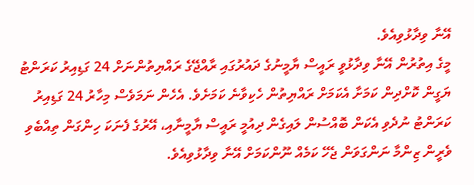އޭނާ ވިދާޅުވިއެވެ.
މީގެ އިތުރުން އޭނާ ވިދާޅުވީ ރައީސް ޔާމީނުގެ ދައުރުގައި ރާއްޖޭގެ ރައްޔިތުންނަށް 24 ގަޑިއިރު ކަރަންޓު ޔަގީން ކޮށްދިން ކަމަށާ އެކަމަށް ރައްޔިތުން ހެކިވާނެ ކަމަށެވެ. އެހެން ނަމަވެސް މިހާރު 24 ގަޑިއިރު ކަރަންޓު ނުދެވި އެކަން ބޮއްސުން ލައިގެން ދިއުމީ ރައީސް ޔާމީނާއި، އޭރުގެ ފެނަކަ ހިންގަން ތިއްބެވި ވެރީން ޒިންމާ ނަންގަވަން ޖެހޭ ކަމެއް ނޫންކަމަށް އޭނާ ވިދާޅުވިއެވެ.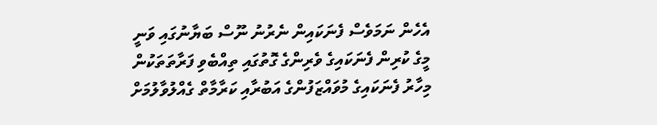އެހެން ނަމަވެސް ފެނަކައިން ނެރުނު ނޫސް ބަޔާނުގައި ވަނީ މީގެ ކުރިން ފެނަކައިގެ ވެރިންގެ ގޮތުގައި ތިއްބެވި ފަރާތަތަކުން މިހާރު ފެނަކައިގެ މުވައްޒަފުންގެ އަބުރާއި ކަރާމާތް ގެއްލުވާލުމަށް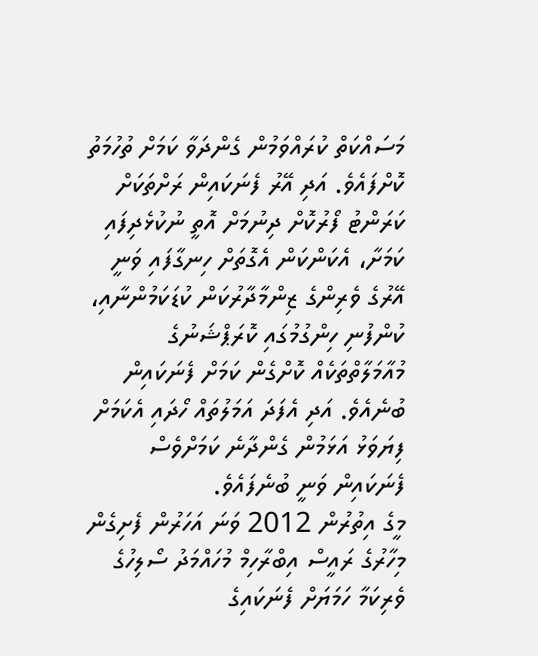މަސައްކަތް ކުރައްވަމުން ގެންދަވާ ކަމަށް ތުހުމަތު ކޮށްފައެވެ. އަދި އޭރު ފެނަކައިން ރަށްތަކަށް ކަރަންޓު ފޯރުކޮށް ދިނުމަށް އޮތީ ނުކުޅެދިފައި ކަމަށާ، އެކަންކަން އެގޮތަށް ހިނގާފައި ވަނީ އޭރުގެ ވެރިންގެ ޒިންމާދާރުކަން ކުޑަކަމުންނާއި، ކުންފުނި ހިންގުމުގައި ކޮރަޕްޝަނުގެ މުއާމަލާތްތަކެއް ކޮށްގެން ކަމަށް ފެނަކައިން ބުނެއެވެ. އަދި އެފަދަ އަމަލުތައް ހޯދައި އެކަމަށް ފިޔަވަޅު އަޅަމުން ގެންދާނެ ކަމަށްވެސް ފެނަކައިން ވަނީ ބުނެފައެވެ.
މީގެ އިތުރުން 2012 ވަނަ އަހަރުން ފެށިގެން މިހާރުގެ ރައީސް އިބްރާހިމް މުހައްމަދު ސޯލިހުގެ ވެރިކަމާ ހަމަޔަށް ފެނަކައިގެ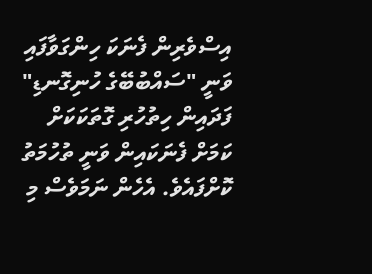އިސްވެރިން ފެނަކަ ހިންގަވާފައި ވަނީ "ސައްބުބޭގެ ހުނިގޮނޑި" ފަދައިން ހިތުހުރި ގޮތަކަކަށް ކަމަށް ފެނަކައިން ވަނީ ތުހުމަތު ކޮށްފައެވެ. އެހެން ނަމަވެސް މި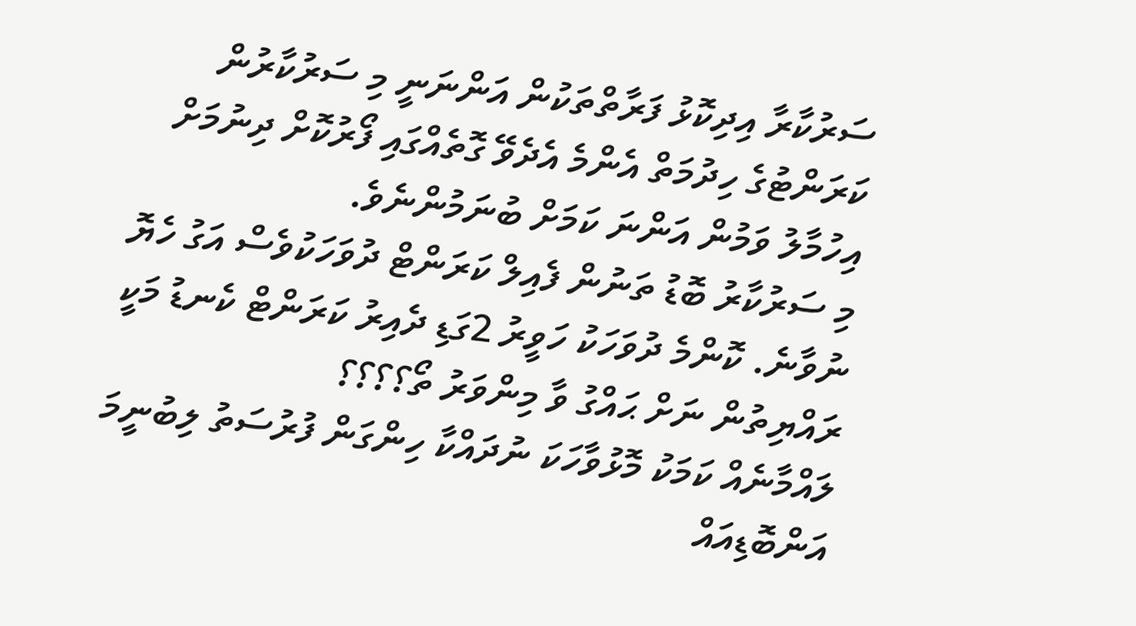ސަރުކާރާ އިދިކޮޅު ފަރާތްތަކުން އަންނަނީ މި ސަރުކާރުން ކަރަންޓުގެ ހިދުމަތް އެންމެ އެދެވޭ ގޮތެއްގައި ފޯރުކޮށް ދިނުމަށް އިހުމާލު ވަމުން އަންނަ ކަމަށް ބުނަމުންނެވެ.
މި ސަރުކާރު ބޮޑު ތަނުން ފެއިލް ކަރަންޓް ދުވަހަކުވެސް އަގު ހެޔޮ ނުވާނެ. ކޮންމެ ދުވަހަކު ހަވީރު 2ގަޑި ދެއިރު ކަރަންޓް ކެނޑު މަކީ ރައްޔިތުން ނަށް ޙައްގު ވާ މިންވަރު ތޯ؟؟؟؟
ލައްމާނެއް ކަމަކު މޮޅުވާހަކަ ނުދައްކާ ހިންގަން ފުރުސަތު ލިބުނީމަ އަންބޮޑިއައް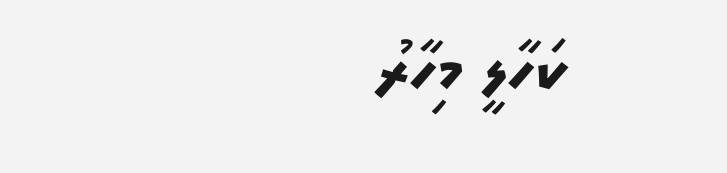ކަހާލީ މިހާރު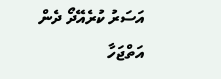އަސަރު ކުރެއޭދޯ ދެން އަތްޖަހާ